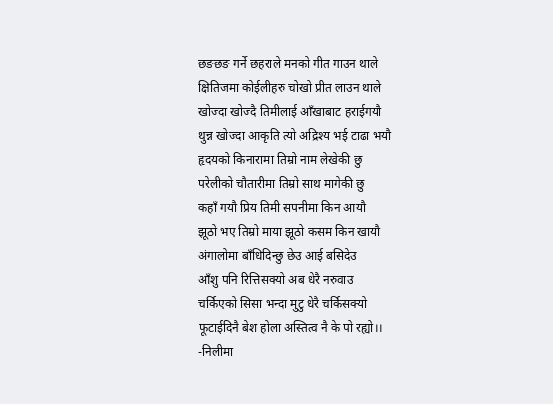छङछङ गर्ने छहराले मनको गीत गाउन थाले
क्षितिजमा कोईलीहरु चोखो प्रीत लाउन थाले
खोज्दा खोज्दै तिमीलाई आँखाबाट हराईगयौ
थुन्न खोज्दा आकृति त्यो अद्रिश्य भई टाढा भयौ
हृदयको किनारामा तिम्रो नाम लेखेकी छु
परेलीको चौतारीमा तिम्रो साथ मागेकी छु
कहाँ गयौ प्रिय तिमी सपनीमा किन आयौ
झूठो भए तिम्रो माया झूठो कसम किन खायौ
अंगालोमा बाँधिदिन्छु छेउ आई बसिदेउ
आँशु पनि रित्तिसक्यो अब धेरै नरुवाउ
चर्किएको सिसा भन्दा मुटु धेरै चर्किसक्यो
फूटाईदिनै बेश होला अस्तित्व नै के पो रह्यो।।
-निलीमा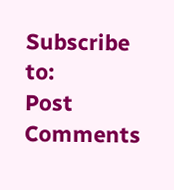Subscribe to:
Post Comments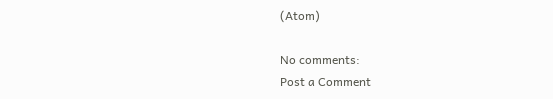(Atom)

No comments:
Post a Comment